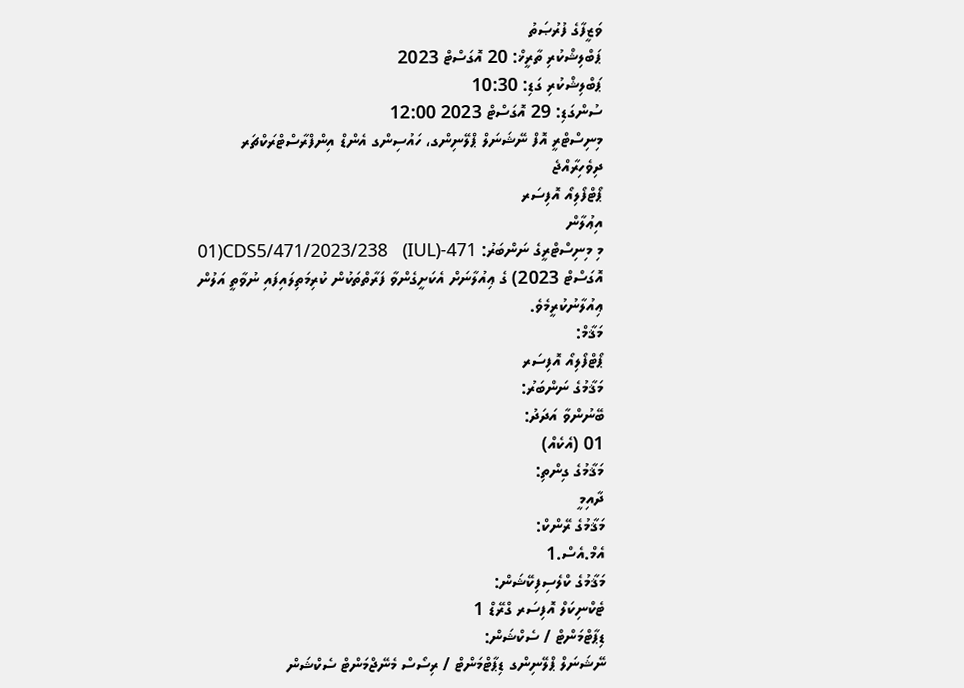ވަޒީފާގެ ފުރުޞަތު
ޕަބްލިޝްކުރި ތާރީޚް: 20 އޮގަސްޓް 2023
ޕަބްލިޝްކުރި ގަޑި: 10:30
ސުންގަޑި: 29 އޮގަސްޓް 2023 12:00
މިނިސްޓްރީ އޮފް ނޭޝަނަލް ޕްލޭނިންގ، ހައުސިންގ އެންޑް އިންފްރާސްޓްރަކްޗަރ
ދިވެހިރާއްޖެ
ޕޯޓްފޯލިއޯ އޮފިސަރ
އިޢުލާން
މި މިނިސްޓްރީގެ ނަންބަރު: 471-CDS5/471/2023/238   (IUL)(01 އޮގަސްޓް 2023) ގެ ޢިއުލާނަށް އެކަށީގެންވާ ފަރާތްތަކުން ކުރިމަތިލައިފައި ނުވާތީ އަލުން ޢިއުލާނުކުރީމެވެ.
މަޤާމް:
ޕޯޓްފޯލިއޯ އޮފިސަރ
މަޤާމުގެ ނަންބަރު:
ބޭނުންވާ އަދަދު:
01 (އެކެއް)
މަޤާމުގެ ގިންތި:
ދާއިމީ
މަޤާމުގެ ރޭންކް:
އެމް.އެސް.1
މަޤާމުގެ ކްލެސިފިކޭޝަން:
ޓެކްނިކަލް އޮފިސަރ ގްރޭޑް 1
ޑިޕާޓްމަންޓް / ސެކްޝަން:
ނޭޝަނަލް ޕްލޭނިންގ ޑިޕާޓްމަންޓް / ރިސޯސް މެނޭޖްމަންޓް ސެކްޝަން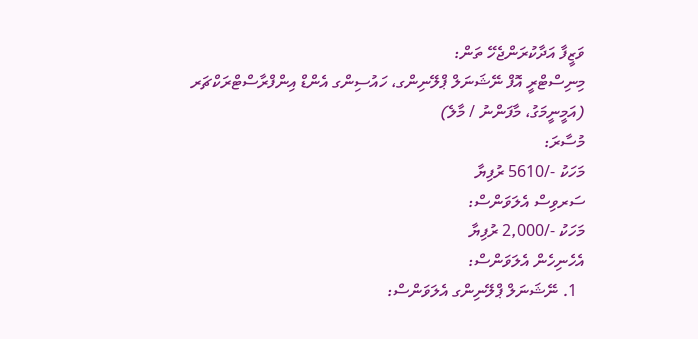ވަޒީފާ އަދާކުރަންޖެހޭ ތަން:
މިނިސްޓްރީ އޮފް ނޭޝަނަލް ޕްލޭނިންގ، ހައުސިންގ އެންޑް އިންފްރާސްޓްރަކްޗަރ (އަމީނީމަގު، މާފަންނު / މާލެ)
މުސާރަ:
މަހަކު -/5610 ރުފިޔާ
ސަރވިސް އެލަވަންސް:
މަހަކު -/2,000 ރުފިޔާ
އެހެނިހެން އެލަވަންސް:
  1. ނޭޝަނަލް ޕްލޭނިންގ އެލަވަންސް: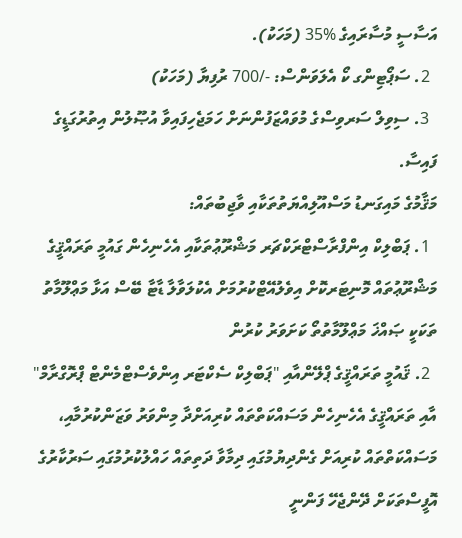އަސާސީ މުސާރައިގެ %35 (މަހަކު).
  2. ސަޕޯޓިންގ ކޯ އެލަވަންސް: -/700 ރުފިޔާ (މަހަކު)
  3. ސިވިލް ސަރވިސްގެ މުވައްޒަފުންނަށް ހަމަޖެހިފައިވާ އުޞޫލުން އިތުރުގަޑީގެ ފައިސާ.
މަޤާމުގެ މައިގަނޑު މަސްއޫލިއްޔަތުތަކާއި ވާޖިބުތައް:
  1. ޕަބްލިކް އިންފްރާސްޓްރަކްޗަރ މަޝްރޫޢުތަކާއި އެހެނިހެން ގައުމީ ތަރައްޤީގެ މަޝްރޫޢުތައް މޮނިޓަރކޮށް އިވެލުއޭޓްކުރުމަށް އެކުލަވާލާ ޑާޓާ ބޭސް އަޅާ މަޢްލޫމާތު ތަކަކީ ޞައްޚަ މަޢްލޫމާތުތޯ ކަށަވަރު ކުރުން
  2. ޤައުމީ ތަރައްޤީގެ ޕްލޭންއާއި "ޕަބްލިކް ސެކްޓަރ އިންވެސްޓްމެންޓް ޕްރޮގްރާމް" އާއި ތަރައްޤީގެ އެހެނިހެން މަސައްކަތްތައް ކުރިއަށްދާ މިންވަރު ވަޒަންކުރުމާއި، މަސައްކަތްތައް ކުރިއަށް ގެންދިޔުމުގައި ދިމާވާ ދަތިތައް ހައްލުކުރުމުގައި ސަރުކާރުގެ އޮފީސްތަކަށް ދޭންޖެހޭ ފަންނީ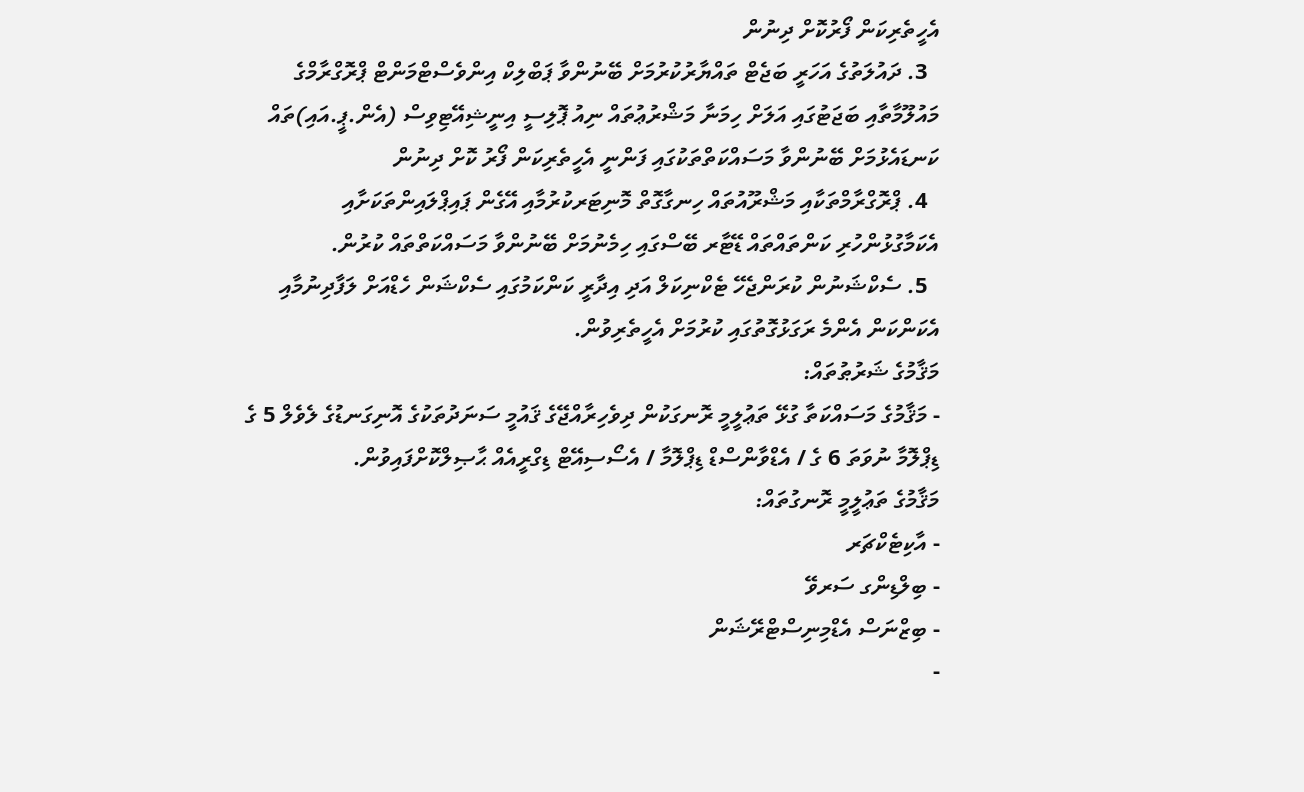އެހީތެރިކަން ފޯރުކޮށް ދިނުން
  3. ދައުލަތުގެ އަހަރީ ބަޖެޓް ތައްޔާރުކުރުމަށް ބޭނުންވާ ޕަބްލިކް އިންވެސްޓްމަންޓް ޕްރޮގްރާމްގެ މައުލޫމާތާއި ބަޖަޓުގައި އަލަށް ހިމަނާ މަޝްރުޢުތައް ނިއު ޕޮލިސީ އިނީޝިއޭޓިވިސް (އެން.ޕީ.އައި)ތައް ކަނޑައެޅުމަށް ބޭނުންވާ މަސައްކަތްތަކުގައި ފަންނީ އެހީތެރިކަން ފޯރު ކޮށް ދިނުން
  4. ޕްރޮގްރާމްތަކާއި މަޝްރޫއުތައް ހިނގާގޮތް މޮނިޓަރކުރުމާއި އޭގެން ޕައިޕްލައިންތަކަށާއި އެކަމާގުޅުންހުރި ކަންތައްތައް ޑޭޓާރ ބޭސްގައި ހިމެނުމަށް ބޭނުންވާ މަސައްކަތްތައް ކުރުން.
  5. ސެކްޝަނުން ކުރަންޖެހޭ ޓެކްނިކަލް އަދި އިދާރީ ކަންކަމުގައި ސެކްޝަން ހެޑްއަށް ލަފާދިނުމާއި އެކަންކަން އެންމެ ރަގަޅުގޮތުގައި ކުރުމަށް އެހީތެރިވުން.
މަޤާމުގެ ޝަރުޠުތައް:
- މަޤާމުގެ މަސައްކަތާ ގުޅޭ ތަޢުލީމީ ރޮނގަކުން ދިވެހިރާއްޖޭގެ ޤައުމީ ސަނަދުތަކުގެ އޮނިގަނޑުގެ ލެވެލް 5 ގެ ޑިޕްލޮމާ ނުވަތަ 6 ގެ / އެޑްވާންސްޑް ޑިޕްލޮމާ / އެސޯސިއޭޓް ޑިގްރީއެއް ޙާޞިލްކޮށްފައިވުން.
މަޤާމުގެ ތަޢުލީމީ ރޮނގުތައް:
- އާކިޓެކްޗަރ
- ބިލްޑިންގ ސަރވޭ
- ބިޒްނަސް އެޑްމިނިސްޓްރޭޝަން
-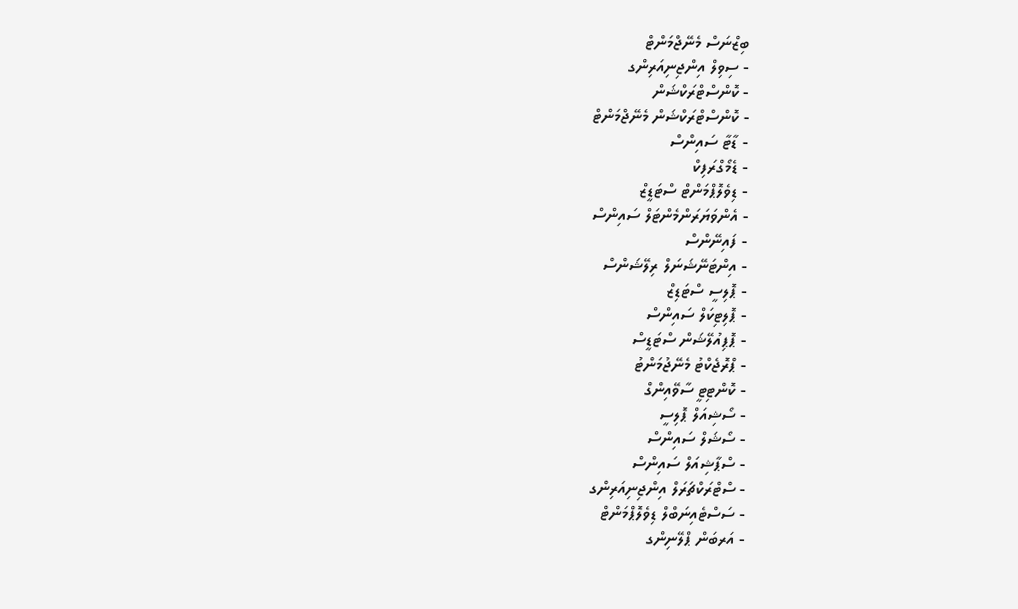ބިޒްނަސް މެނޭޖްމަންޓް
- ސިވިލް އިންޖިނިއަރިންގ
- ކޮންސްޓްރަކްޝަން
- ކޮންސްޓްރަކްޝަން މެނޭޖްމަންޓް
- ޑާޓާ ސައިންސް
- ޑެމޯގްރަފިކް
- ޑިވެލޮޕްމަންޓް ސްޓަޑީޒް
- އެންވަޔަރަންމެންޓަލް ސައިންސް
- ފައިނޭންސް
- އިންޓަނޭޝަނަލް ރިލޭޝަންސް
- ޕޮލިސީ ސްޓަޑިޒް
- ޕޮލިޓިކަލް ސައިންސް
- ޕޮޕިއުލޭޝަން ސްޓަޑީސް
- ޕްރޮޖެކްޓު މެނޭޖުމަންޓު
- ކޮންޓިޓީ ސާވޭއިންގް
- ސޯޝިއަލް ޕޮލިސީ
- ސޯޝަލް ސައިންސް
- ސްޕާޝިއަލް ސައިންސް
- ސްޓްރަކްޗަރަލް އިންޖިނިއަރިންގ
- ސަސްޓެއިނަބްލް ޑިވެލޮޕްމަންޓް
- އަރބަން ޕްލޭނިންގ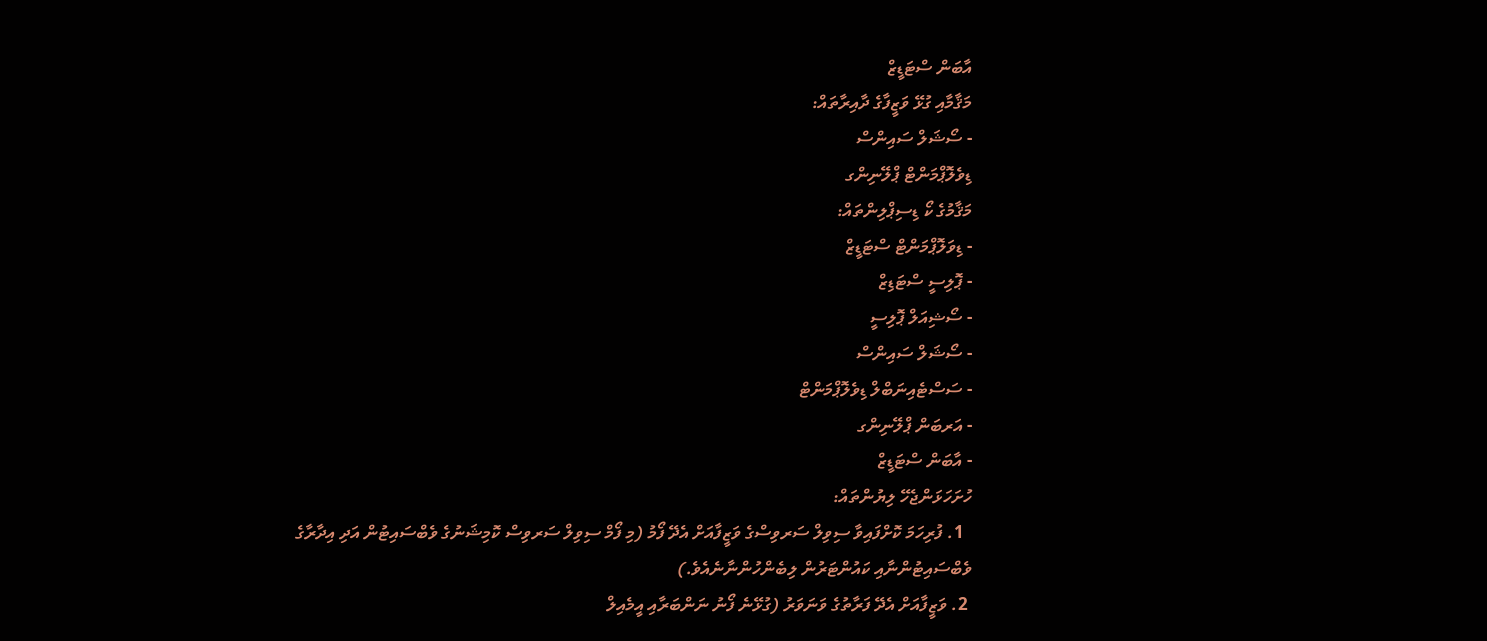އާބަން ސްޓަޑީޒް
މަޤާމާއި ގުޅޭ ވަޒީފާގެ ދާއިރާތައް:
- ސޯޝަލް ސައިންސް
ޑިވެލޮޕްމަންޓް ޕްލޭނިންގ
މަޤާމުގެ ކޯ ޑިސިޕްލިންތައް:
- ޑިވަލޮޕްމަންޓް ސްޓަޑީޒް
- ޕޮލިސީ ސްޓަޑިޒް
- ސޯޝިއަލް ޕޮލިސީ
- ސޯޝަލް ސައިންސް
- ސަސްޓެއިނަބްލް ޑިވެލޮޕްމަންޓް
- އަރބަން ޕްލޭނިންގ
- އާބަން ސްޓަޑީޒް
ހުށަހަޅަންޖެހޭ ލިޔުންތައް:
  1. ފުރިހަމަ ކޮށްފައިވާ ސިވިލް ސަރވިސްގެ ވަޒީފާއަށް އެދޭ ފޯމު (މި ފޯމް ސިވިލް ސަރވިސް ކޮމިޝަނުގެ ވެބްސައިޓުން އަދި އިދާރާގެ ވެބްސައިޓުންނާއި ކައުންޓަރުން ލިބެންހުންނާނެއެވެ.)
 2. ވަޒީފާއަށް އެދޭ ފަރާތުގެ ވަނަވަރު (ގުޅޭނެ ފޯނު ނަންބަރާއި އީމެއިލް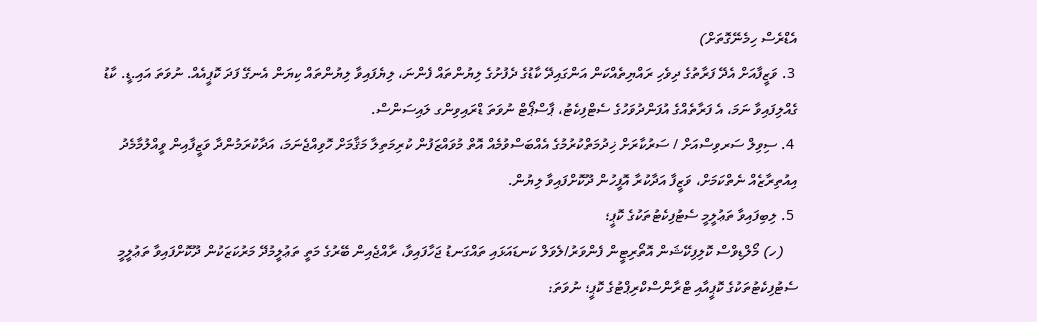އެޑްރެސް ހިމެނޭގޮތަށް)
 3. ވަޒީފާއަށް އެދޭ ފަރާތުގެ ދިވެހި ރައްޔިތެއްކަން އަންގައިދޭ ކާޑުގެ ދެފުށުގެ ލިޔުންތައް ފެންނަ، ލިޔެފައިވާ ލިޔުންތައް ކިޔަން އެނގޭ ފަދަ ކޮޕީއެއް. ނުވަތަ އައި.ޑީ. ކާޑު ގެއްލިފައިވާ ނަމަ، އެ ފަރާތެއްގެ އުފަންދުވަހުގެ ސެޓްފިކެޓު، ޕާސްޕޯޓް ނުވަތަ ޑްރައިވިންގ ލައިސަންސް.
 4. ސިވިލް ސަރވިސްއަށް / ސަރުކާރަށް ޚިދުމަތްކުރުމުގެ އެއްބަސްވުމެއް އޮތް މުވައްޒަފުން ކުރިމަތިލާ މަޤާމަށް ހޮވިއްޖެނަމަ، އަދާކުރަމުންދާ ވަޒީފާއިން ވީއްލުމާމެދު އިއުތިރާޒެއް ނެތްކަމަށް، ވަޒީފާ އަދާކުރާ އޮފީހުން ދޫކޮށްފައިވާ ލިޔުން.
 5. ލިބިފައިވާ ތަޢުލީމީ ސެޓުފިކެޓުތަކުގެ ކޮޕީ؛
    (ހ) މޯލްޑިވްސް ކޮލިފިކޭޝަން އޮތޯރިޓީން ފެންވަރު/ލެވަލް ކަނޑައަޅައި ތައްގަނޑު ޖަހާފައިވާ، ރާއްޖެއިން ބޭރުގެ މަތީ ތަޢުލީމުދޭ މަރުކަޒަކުން ދޫކޮށްފައިވާ ތަޢުލީމީ ސެޓުފިކެޓުތަކުގެ ކޮޕީއާއި ޓްރާންސްކްރިޕްޓުގެ ކޮޕީ؛ ނުވަތަ: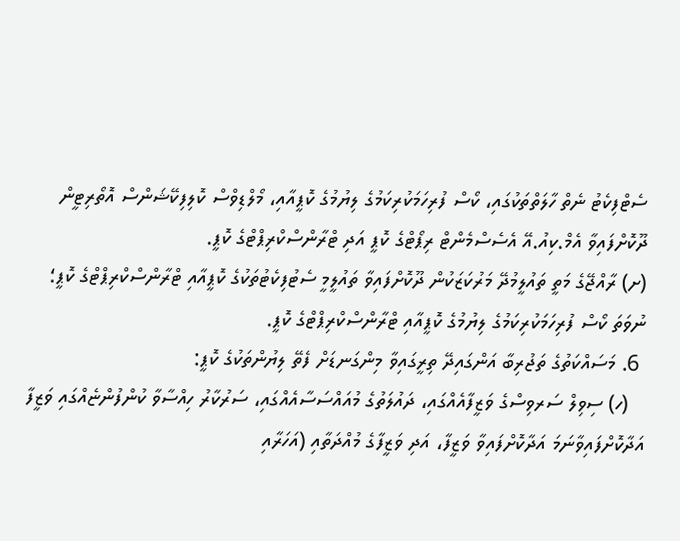ސެޓްފިކެޓު ނެތް ހާލަތްތަކުގައި، ކޯސް ފުރިހަމަކުރިކަމުގެ ލިޔުމުގެ ކޮޕީއާއި، މޯލްޑިވްސް ކޮލިފިކޭޝަންސް އޮތޯރިޓީން ދޫކޮށްފައިވާ އެމް.ކިއު.އޭ އެސެސްމެންޓް ރިޕޯޓްގެ ކޮޕީ އަދި ޓްރާންސްކްރިޕްޓްގެ ކޮޕީ.
(ށ) ރާއްޖޭގެ މަތީ ތައުލީމުދޭ މަރުކަޒަކުން ދޫކޮށްފައިވާ ތައުލީމީ ސެޓުފިކެޓުތަކުގެ ކޮޕީއާއި ޓްރާންސްކްރިޕްޓްގެ ކޮޕީ؛ ނުވަތަ ކޯސް ފުރިހަމަކުރިކަމުގެ ލިޔުމުގެ ކޮޕީއާއި ޓްރާންސްކްރިޕްޓްގެ ކޮޕީ.
 6. މަސައްކަތުގެ ތަޖުރިބާ އަންގައިދޭ ތިރީގައިވާ މިންގަނޑަށް ފެތޭ ލިޔުންތަކުގެ ކޮޕީ:
   (ހ) ސިވިލް ސަރވިސްގެ ވަޒީފާއެއްގައި، ދައުލަތުގެ މުއައްސަސާއެއްގައި، ސަރުކާރު ހިއްސާވާ ކުންފުންޏެއްގައި ވަޒީފާ އަދާކޮށްފައިވާނަމަ އަދާކޮށްފައިވާ ވަޒީފާ، އަދި ވަޒީފާގެ މުއްދަތާއި (އަހަރާއި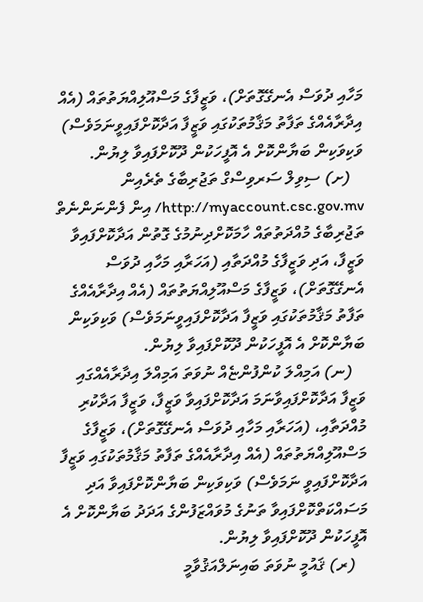މަހާއި ދުވަސް އެނގޭގޮތަށް)، ވަޒީފާގެ މަސްއޫލިއްޔަތުތައް (އެއް އިދާރާއެއްގެ ތަފާތު މަޤާމުތަކުގައި ވަޒީފާ އަދާކޮށްފައިވީނަމަވެސް) ވަކިވަކިން ބަޔާންކޮށް އެ އޮފީހަކުން ދޫކޮށްފައިވާ ލިޔުން.
   (ށ) ސިވިލް ސަރވިސްގް ތަޖުރިބާގެ ތެރެއިން http://myaccount.csc.gov.mv/ އިން ފެންނަންނެތް ތަޖުރިބާގެ މުއްދަތުތައް ހާމަކޮށްދިނުމުގެ ގޮތުން އަދާކޮށްފައިވާ ވަޒީފާ، އަދި ވަޒީފާގެ މުއްދަތާއި (އަހަރާއި މަހާއި ދުވަސް އެނގޭގޮތަށް)، ވަޒީފާގެ މަސްއޫލިއްޔަތުތައް (އެއް އިދާރާއެއްގެ ތަފާތު މަޤާމުތަކުގައި ވަޒީފާ އަދާކޮށްފައިވީނަމަވެސް) ވަކިވަކިން ބަޔާންކޮށް އެ އޮފީހަކުން ދޫކޮށްފައިވާ ލިޔުން.
   (ނ) އަމިއްލަ ކުންފުންޏެއް ނުވަތަ އަމިއްލަ އިދާރާއެއްގައި ވަޒީފާ އަދާކޮށްފައިވާނަމަ އަދާކޮށްފައިވާ ވަޒީފާ، ވަޒީފާ އަދާކުރި މުއްދަތާއި، (އަހަރާއި މަހާއި ދުވަސް އެނގޭގޮތަށް)، ވަޒީފާގެ މަސްއޫލިއްޔަތުތައް (އެއް އިދާރާއެއްގެ ތަފާތު މަޤާމުތަކުގައި ވަޒީފާ އަދާކޮށްފައިވީ ނަމަވެސް) ވަކިވަކިން ބަޔާންކޮށްފައިވާ އަދި މަސައްކަތްކޮށްފައިވާ ތަނުގެ މުވައްޒަފުންގެ އަދަދު ބަޔާންކޮށް އެ އޮފީހަކުން ދޫކޮށްފައިވާ ލިޔުން.
   (ރ) ޤައުމީ ނުވަތަ ބައިނަލްއަޤުވާމީ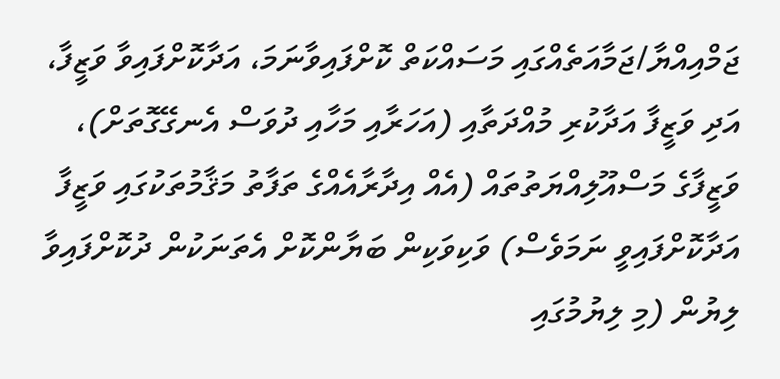ޖަމްއިއްޔާ/ޖަމާއަތެއްގައި މަސައްކަތް ކޮށްފައިވާނަމަ، އަދާކޮށްފައިވާ ވަޒީފާ، އަދި ވަޒީފާ އަދާކުރި މުއްދަތާއި (އަހަރާއި މަހާއި ދުވަސް އެނގޭގޮތަށް)، ވަޒީފާގެ މަސްއޫލިއްޔަތުތައް (އެއް އިދާރާއެއްގެ ތަފާތު މަޤާމުތަކުގައި ވަޒީފާ އަދާކޮށްފައިވީ ނަމަވެސް) ވަކިވަކިން ބަޔާންކޮށް އެތަނަކުން ދުކޮށްފައިވާ ލިޔުން (މި ލިޔުމުގައި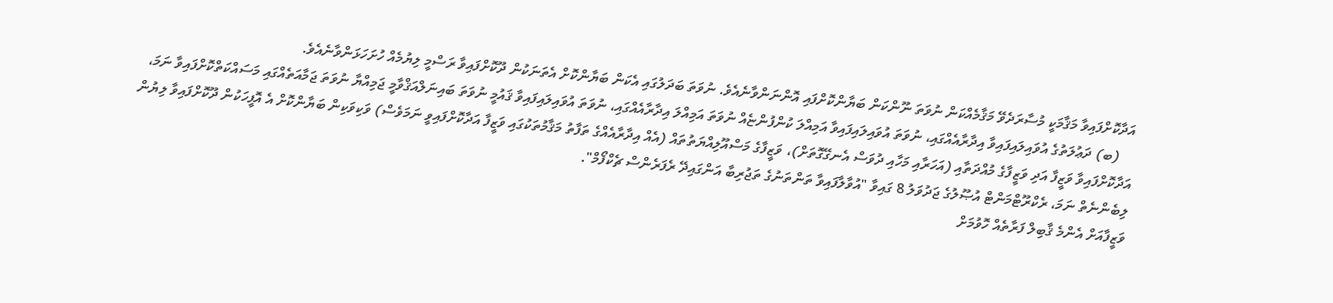އަދާކޮށްފައިވާ މަޤާމަކީ މުސާރަދެވޭ މަޤާމެއްކަން ނުވަތަ ނޫންކަން ބަޔާންކޮށްފައި އޮންނަންވާނެއެވެ. ނުވަތަ ބަދަލުގައި އެކަން ބަޔާންކޮށް އެތަނަކުން ދޫކޮށްފައިވާ ރަސްމީ ލިޔުމެއް ހުށަހަޅަންވާނެއެވެ.
    (ބ) ދަޢުލަތުގެ އުވައިލައިފައިވާ އިދާރާއެއްގައި، ނުވަތަ އުވައިލައިފައިވާ އަމިއްލަ ކުންފުންޏެއް ނުވަތަ އަމިއްލަ އިދާރާއެއްގައި، ނުވަތަ އުވައިލައިފައިވާ ޤައުމީ ނުވަތަ ބައިނަލްއަޤްވާމީ ޖަމިއްޔާ ނުވަތަ ޖަމާއަތެއްގައި މަސައްކަތްކޮށްފައިވާ ނަމަ، އަދާކޮށްފައިވާ ވަޒީފާ އަދި ވަޒީފާގެ މުއްދަތާއި (އަހަރާއި މަހާއި ދުވަސް އެނގޭގޮތަށް)، ވަޒީފާގެ މަސްއޫލިއްޔަތުތައް (އެއް އިދާރާއެއްގެ ތަފާތު މަޤާމުތަކުގައި ވަޒީފާ އަދާކޮށްފައިވީ ނަމަވެސް) ވަކިވަކިން ބަޔާންކޮށް އެ އޮފީހަކުން ދޫކޮށްފައިވާ ލިޔުން ލިބެންނެތް ނަމަ، ރެކްރޫޓްމަންޓް އުޞޫލުގެ ޖަދުވަލު 8 ގައިވާ "އުވާލާފައިވާ ތަންތަނުގެ ތަޖުރިބާ އަންގައިދޭ ރެފަރެންސް ޗެކްފޯމް".
ވަޒީފާއަށް އެންމެ ޤާބިލް ފަރާތެއް ހޮވުމަށް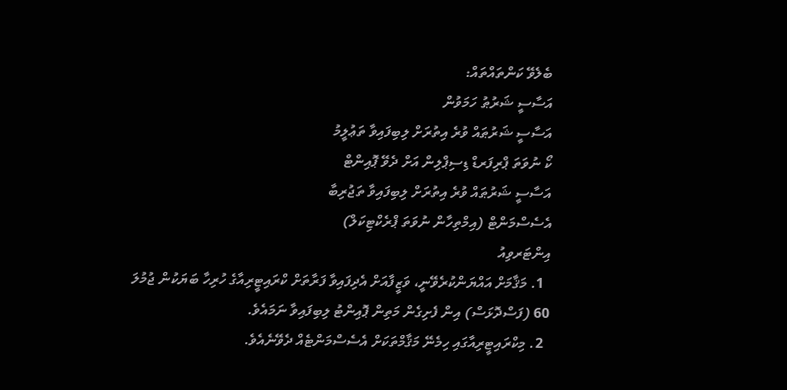ބެލެވޭ ކަންތައްތައް:
އަސާސީ ޝަރުޠު ހަމަވުން
އަސާސީ ޝަރުޠައް ވުރެ އިތުރަށް ލިބިފައިވާ ތަޢުލީމު
ކޯ ނުވަތަ ޕްރިފަރޑް ޑިސިޕްލިން އަށް ދެވޭ ޕޮއިންޓް
އަސާސީ ޝަރުޠައް ވުރެ އިތުރަށް ލިބިފައިވާ ތަޖުރިބާ
އެސެސްމަންޓް (އިމްތިހާން ނުވަތަ ޕްރެކްޓިކަލް)
އިންޓަރވިއު
  1. މަޤާމަށް އައްޔަންކުރެވޭނީ، ވަޒީފާއަށް އެދިފައިވާ ފަރާތަށް ކްރައިޓީރިއާގެ ހުރިހާ ބަޔަކުން ޖުމުލަ 60 (ފަސްދޮޅަސް) އިން ފެށިގެން މަތިން ޕޮއިންޓު ލިބިފައިވާ ނަމައެވެ.
  2. މިކްރައިޓީރިއާގައި ހިމެނޭ މަޤާމްތަކަށް އެސެސްމަންޓެއް ދެވޭނެއެވެ.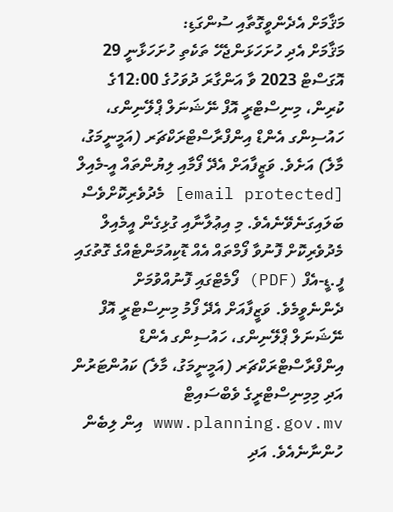މަޤާމަށް އެދެންވީގޮތާއި ސުންގަޑި:
މަޤާމަށް އެދި ހުށަހަޅަންޖެހޭ ތަކެތި ހުށަހަޅާނީ 29 އޮގަސްޓް 2023 ވާ އަންގާރަ ދުވަހުގެ 12:00ގެ ކުރިން، މިނިސްޓްރީ އޮފް ނޭޝަނަލް ޕްލޭނިންގ، ހައުސިންގ އެންޑް އިންފްރާސްޓްރަކްޗަރ (އަމީނީމަގު، މާލެ) އަށެވެ. ވަޒީފާއަށް އެދޭ ފޯމާއި ލިޔުންތައް އީ-މެއިލް [email protected] މެދުވެރިކޮށްވެސް ބަލައިގަނެވޭނެއެވެ. މި އިޢުލާނާއި ގުޅިގެން އީމެއިލް މެދުވެރިކޮށް ފޮނުވާ ފޯމްތައް އެއް ޑޮކިއުމަންޓެއްގެ ގޮތުގައި ފީ.ޑީ-އެފް (PDF) ފޯމެޓްގައި ފޮނުއްވުމަށް ދެންނެވީމެވެ. ވަޒީފާއަށް އެދޭ ފޯމު މިނިސްޓްރީ އޮފް ނޭޝަނަލް ޕްލޭނިންގ، ހައުސިންގ އެންޑް އިންފްރާސްޓްރަކްޗަރ (އަމީނީމަގު، މާލެ) ކައުންޓަރުން އަދި މިމިނިސްޓްރީގެ ވެބްސައިޓް www.planning.gov.mv އިން ލިބެން ހުންނާނެއެވެ. އަދި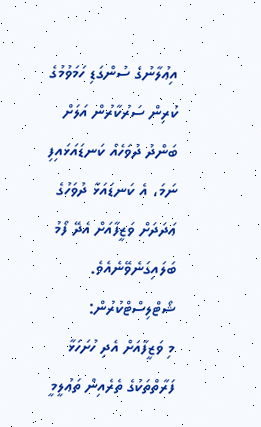އިޢުލާނުގެ ސުންގަޑި ހަމަވުމުގެ ކުރިން ސަރުކާރުން އަލަށް ބަންދު ދުވަހެއް ކަނޑައަޅައިފި ނަމަ، އެ ކަނޑައަޅާ ދުވަހުގެ ޢަދަދަށް ވަޒީފާއަށް އެދޭ ފޯމު ބަލައިގަނެވޭނެއެވެ.
ޝޯޓްލިސްޓްކުރުން:
މި ވަޒީފާއަށް އެދި ހުށަހަޅާ ފަރާތްތަކުގެ ތެރެއިން ތަޢުލީމީ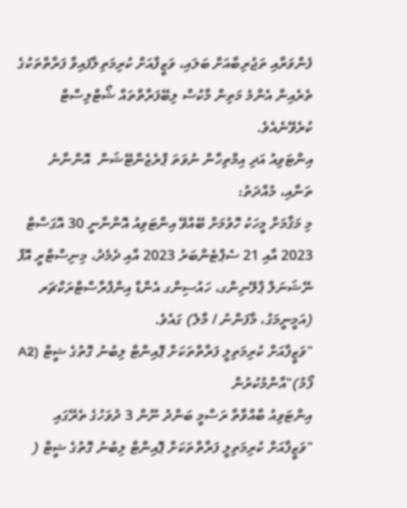ފެންވަރާއި ތަޖުރިބާއަށް ބަލައި، ވަޒީފާއަށް ކުރިމަތިލާފައިވާ ފަރާތްތަކުގެ ތެރެއިން އެންމެ މަތިން މާކުސް ލިބޭފަރާތްތައް ޝޯޓްލިސްޓް ކުރެވޭނެއެވެ.
އިންޓަވިއު އަދި އިމްތިހާން ނުވަތަ ޕްރެޒެންޓޭޝަން  އޮންނާނެ ތަނާއި، މުއްދަތު:
މި މަޤާމަށް މީހަކު ހޮވުމަށް ބޭއްވޭ އިންޓަވިއު އޮންނާނީ 30 އޮގަސްޓް 2023 އާއި 21 ސެޕްޓެންބަރު 2023 އާއި ދެމެދު، މިނިސްޓްރީ އޮފް ނޭޝަނަލް ޕްލޭނިންގ، ހައުސިންގ އެންޑް އިންފްރާސްޓްރަކްޗަރ (އަމީނީމަގު، މާފަންނު / މާލެ) ގައެވެ.
"ވަޒީފާއަށް ކުރިމަތިލީ ފަރާތްތަކަށް ޕޮއިންޓް ލިބުނު ގޮތުގެ ޝީޓް (A2 ފޯމު)"އާންމުކުރުން
އިންޓަވިއު ބާއްވާތާ ރަސްމީ ބަންދު ނޫން 3 ދުވަހުގެ ތެރޭގައި "ވަޒީފާއަށް ކުރިމަތިލީ ފަރާތްތަކަށް ޕޮއިންޓް ލިބުނު ގޮތުގެ ޝީޓް (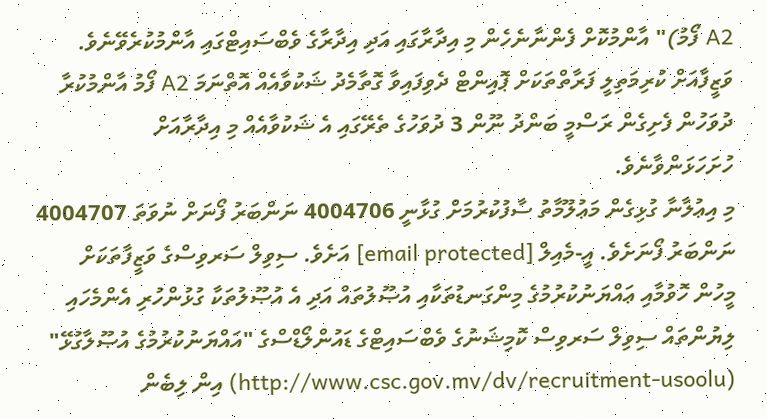A2 ފޯމު)" އާންމުކޮށް ފެންނާނެހެން މި އިދާރާގައި އަދި އިދާރާގެ ވެބްސައިޓްގައި އާންމުކުރެވޭނެވެ. ވަޒީފާއަށް ކުރިމަތިލީ ފަރާތްތަކަށް ޕޮއިންޓް ދެވިފައިވާ ގޮތާމެދު ޝަކުވާއެއް އޮތްނަމަ A2 ފޯމު އާންމުކުރާ ދުވަހުން ފެށިގެން ރަސްމީ ބަންދު ނޫން 3 ދުވަހުގެ ތެރޭގައި އެ ޝަކުވާއެއް މި އިދާރާއަށް ހުށަހަޅަންވާނެވެ.
މި އިޢުލާނާ ގުޅިގެން މަޢުލޫމާތު ސާފުކުރުމަށް ގުޅާނީ 4004706 ނަންބަރު ފޯނަށް ނުވަތަ 4004707 ނަންބަރު ފޯނަށެވެ. އީ-މެއިލް [email protected] އަށެވެ. ސިވިލް ސަރވިސްގެ ވަޒީފާތަކަށް މީހުން ހޮވުމާއި ޢައްޔަނުކުރުމުގެ މިންގަނޑުތަކާއި އުޞޫލުތައް އަދި އެ އުޞޫލުތަކާ ގުޅުންހުރި އެންމެހައި ލިޔުންތައް ސިވިލް ސަރވިސް ކޮމިޝަނުގެ ވެބްސައިޓްގެ ޑައުންލޯޑްސްގެ "އައްޔަނުކުރުމުގެ އުޞޫލާގުޅޭ" (http://www.csc.gov.mv/dv/recruitment-usoolu) އިން ލިބެން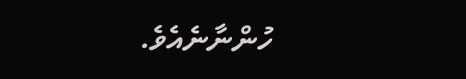ހުންނާނެއެވެ.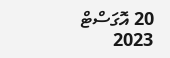20 އޮގަސްޓް 2023